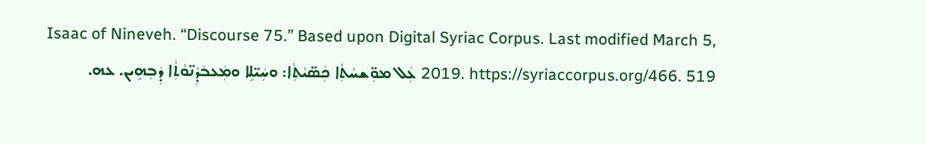Isaac of Nineveh. “Discourse 75.” Based upon Digital Syriac Corpus. Last modified March 5, 2019. https://syriaccorpus.org/466. 519 ܥܲܠ ܡܘܼ̈ܫܚܵܬܼܵܐ ܟܲܤ̈ܝܵܬܼܵܐ: ܘܚܲܝ̈ܠܹܐ ܘܡܲܥܒܿܕܼܵܢ̈ܘܵܬܼܵܐ ܕܲܒܼܗܹܝܢ. ܥܗ.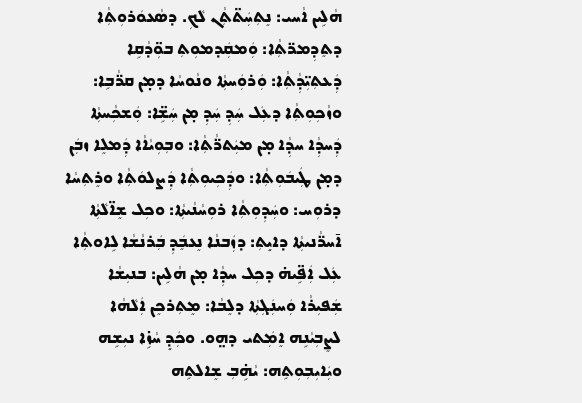ܗܵܠܹܝܢ ܐܵܚܝ: ܢܸܬܼܚܲܬ̈ܬܼܵܢ ܠܵܟܼ. ܕܤܵܥܘܿܪܘܼܬܼܵܐ ܕܬܸܕܼܡܪ̈ܬܼܵܐ: ܘܲܡܩܲܕܡܘܼܬܼ ܒܘܼ̈ܕܵܩܹܐ ܕܲܥܬܼܝܼ̈ܕܼܵܬܼܵܐ: ܘܲܪܘܲܚܬܼܵܐ ܘܢܵܘܚܵܐ ܕܡ̣ܢ ܩܪ̈ܵܒܹܐ: ܘܙܵܟܼܘܼܬܼܵܐ ܕܥܲܠ ܚܲܕܼ ܚܲܕܼ ܡ̣ܢ ܚܲܫܹ̈ܐ: ܘܲܫܟܼܵܚܬܼܵܐ ܕܲܚܕܼܵܐ ܚܕܼܵܐ ܡ̣ܢ ܡܝܲܬܪ̈ܵܬܼܵܐ: ܘܒܼܘܼܝܵܐܵܐ ܕܲܡܠܸܐ ܙܒܲܢ ܕܡ̣ܢ ܛܲܝܒܿܘܼܬܼܵܐ: ܘܕܲܟܼܝܘܼܬܼܵܐ ܕܲܨܠܘܿܬܼܵܐ ܘܪܸܬܼܚܵܐ ܕܪܘܼܚ: ܘܚܲܕܼܘܼܬܼܵܐ ܪܘܼܚܵܢܵܝܬܼܵܐ: ܘܟܼܠ ܫܸܐ̈ܠܵܬܼܵܐ ܐ̄ܚܪ̈ܵܢܝܬܼܵܐ ܕܐܝܼܸܬܼ: ܕܙܲܒܢܵܐ ܢܸܥܒܸܿܕܼ ܒܲܪܢܵܫܵܐ ܠܹܐܘܬܼܵܐ ܥܲܠ ܐܲܦܹ̈ܝܗ̇ ܕܟܼܠ ܚܕܼܵܐ ܡ̣ܢ ܗܵܠܹܝܢ: ܒܢܝܼܫܵܐ ܫܲܦܝܼܪܵܐ ܘܲܚܢܲܓܼܬܼܵܐ ܕܠܸܒܵܐ: ܡܸܬܼܪܟܸܢ ܐܲܠܵܗܵܐ ܠܨܸܒܼܝܵܢܹܗ ܐܸܡܲܬܝ ܕܗ̤ܘ. ܘܟܲܕܼܸ ܚܵܙܹ̇ܐ ܢܝܼܫܹܗ ܘܝܲܐܝܼܒܼܘܼܬܹܗ: ܝܵܗܹ̇ܒܼ ܫܸܐܠܬܹܗ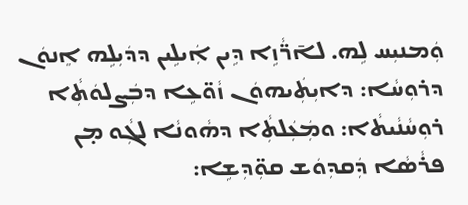ܘܲܡܢܝܼܚ ܠܹܗ. ܠܐ̄ܪ̈ܵܙܹܐ ܕܹܝܢ ܐܲܝܠܹܝܢ ܕܕܿܝܼܠܹܗ ܐܸܢܘܿܢ ܕܪܘܼܚܵܐ: ܕܐܝܼܬܲܝܗܘܿܢ ܙܵܘ̈ܥܹܐ ܕܒܲܨܠܘܿܬܼܵܐ ܪܘܼܚܵܢܵܝܬܵܐ: ܘܡܲܥܲܠܬܼܵܐ ܕܗܵܘܢܵܐ ܠܓܼܵܘ ܡ̣ܢ ܦܪܵܤܵܐ ܕܲܩܕܼܘܿܫ ܩܘܼ̈ܕܼܫܹܐ: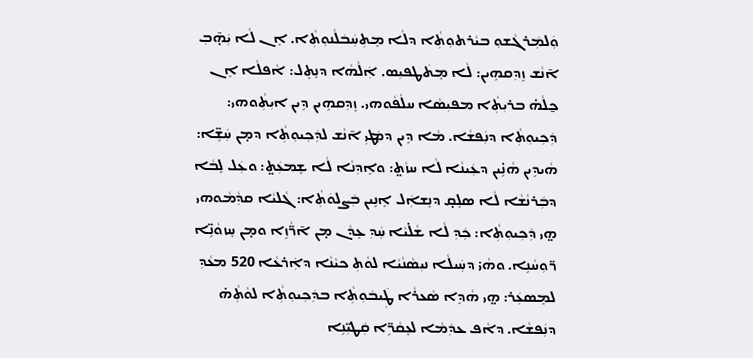ܘܲܠܡܲܪܓܵܫܘܼ ܒܝܵܪܬܘܼܬܼܵܐ ܕܠܵܐ ܡܸܬܼܚܲܒܿܠܵܢܘܼܬܼܵܐ. ܐܸܢ ܠܵܐ ܝܲܗ̣̄ܒܼ ܐ̄ܢܵܫ ܙܸܕܼܩܗܹܝܢ: ܠܵܐ ܡܸܬܿܛܦܝܼܣ. ܐܲܠܵܗܵܐ ܕܢܸܬܸܠ: ܐܵܦܠܵܐ ܐܸܢ ܟ̱ܠܵܗ̇ ܒܪܝܼܬܼܵܐ ܡܦܝܼܤܵܐ ܚܠܵܦܵܘܗܝ. ܙܸܕܼܩܗܹܝܢ ܕܹܝܢ ܐܝܼܬܼܵܘܗܝ: ܕܲܟܼܝܘܼܬܼܵܐ ܕܢܲܦܫܵܐ. ܡܵܐ ܕܹܝܢ ܕܡܲܛܝܼ ܐ̄ܢܵܫ ܠܕܲܟܼܝܘܼܬܼܵܐ ܕܡ̣ܢ ܚܲܫܹ̈ܐ: ܗܵܝܕܹܝܢ ܗܵܢܹ̇ܝܢ ܕܥܲܝܢܵܐ ܠܵܐ ܚܙܵܬ̤: ܘܐܸܕܼܢܵܐ ܠܵܐ ܫܸܡܥܲܬ̤: ܘܥܲܠ ܠܸܒܵܐ ܕܒܲܪܢܵܫܵܐ ܠܵܐ ܤܠܸܩ̣ ܕܢܸܫܐܲܠ ܐܸܢܹܝܢ ܒܲܨܠܘܿܬܼܵܐ: ܓܵܠܝܵܐ ܩܕܼܵܡܵܘܗܝ ܗ̤ܝ ܕܲܟܼܝܘܼܬܼܵܐ: ܟܲܕܼ ܠܵܐ ܫܵܠ̇ܝܵܐ ܚܲܕܼ ܥܸܕܵܢ ܡ̣ܢ ܐ̄ܪ̈ܵܙܹܐ ܘܡ̣ܢ ܚܸܙܘܵܢܹ̈ܐ ܪ̈ܘܼܚܵܢܹܐ. ܘܗܵܝ̇ ܕܚܲܝܠܵܐ ܢܝܼܤܵܢܵܝܵܐ ܠܘܵܬܼ ܟܝܵܢܵܐ ܕܐܲܪܥܵܐ 520 ܡܥܵܕܼ ܠܡܸܤܥܲܪ: ܗ̤ܝ ܗܵܕܹܐ ܤܵܥܪܵܐ ܛܲܝܒܿܘܼܬܼܵܐ ܒܕܲܟܼܝܘܼܬܼܵܐ ܠܘܵܬܼܵܗ̇ ܕܢܲܦܫܵܐ. ܕܐܵܦ ܥܕܲܡܵܐ ܠܥܸܩܵܪܹ̈ܐ ܩܲܛܝܼ̈ܢܹܐ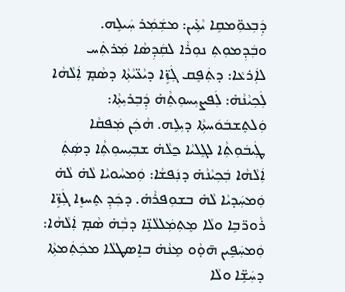ܕܲܒܼܥܘܼ̈ܡܩܹܐ ܝܵܥܹ̇ܝܢ: ܡܫܲܡܲܪ ܚܲܝܠܹܗ. ܘܒܲܕܼܡܘܼܬܼ ܢܘܼܪܵܐ ܠܩܲܕܼܤܵܐ ܡܲܪܬܲܚ ܠܐܲܪܥܵܐ: ܕܬܲܦܸܩ ܓܲܙܹ̈ܐ ܕܝܵܥ̈ܝܵܬܼܵܐ ܕܤܵܡ̣ ܐܲܠܵܗܵܐ ܠܲܟܼܝܵܢܵܗ̇: ܠܲܦܨܝܼܚܘܼܬܼܵܗ̇ ܕܲܒܼܪܝܼܬܼܵܐ: ܘܲܠܬܸܫܒܿܘܿܚܬܼܵܐ ܕܝܼܠܹܗ. ܗܵܟܲܢ ܡܲܦܩܵܐ ܛܲܝܒܿܘܼܬܼܵܐ ܠܓܸܠܝܵܐ ܟ̱ܠܵܗ̇ ܫܒܼܝܼܚܘܼܬܼܵܐ ܕܤܲܬܲ ܐܲܠܵܗܵܐ ܒܲܟܼܝܵܢܵܗ̇ ܕܢܲܦܫܵܐ: ܘܲܡܚܵܘܝܵܐ ܠܵܗ̇ ܠܵܗ̇ ܘܲܡܚܲܕܝܵܐ ܠܵܗ̇ ܒܫܘܼܦܪܵܗ̇. ܕܟܲܕܼ ܬܸܚܙܸܐ ܓܲܙܹ̈ܐ ܪܵܘܪ̈ܒܹܐ ܘܠܵܐ ܡܸܬܼܡܲܠܠܵܢܹ̈ܐ ܕܒܼܵܗ̇ ܤܵܡ̣ ܐܲܠܵܗܵܐ: ܘܲܡܚܲܦܹܝܢ ܗ̄ܘ̣ܵܘ ܡܸܢܵܗ̇ ܒܐܸܤܛܠܵܐ ܡܟܲܬܲܡܬܼܵܐ ܕܚܲܫܹ̈ܐ ܘܠܵܐ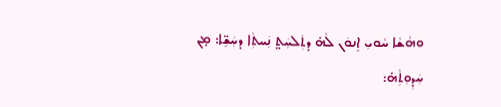ܘܗܵܫܵܐ ܚܵܘܝܼ ܐܸܢܘܿܢ ܠܵܗ̇ ܕܬܲܠܚܲܬ̤ ܢܲܚܬܼܵܐ ܕܚܲܫܹ̈ܐ: ܡ̣ܢ ܚܲܕܼܘܼܬܼܵܗ̇: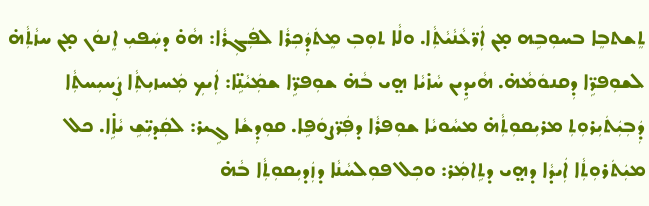ܬܸܫܬܒܸܐ ܒܚܘܼܒܹܗ ܡ̣ܢ ܐܲܪ̈ܥܵܢܵܝܵܬܼܵܐ. ܘܠܵܐ ܬܘܼܒܼ ܡܸܬܿܕܲܟܼܪܵܐ ܠܦܲܓܼܪܵܐ: ܗܵܘ̇ ܕܚܲܦܝܼ ܐܸܢܘܿܢ ܡ̣ܢ ܚܙܵܬܼܵܗ̇ ܠܫܘܼܦܪܹ̈ܐ ܕܼܩܢܘܿܡܵܗ̇. ܗܵܝܕܹܝܢ ܚܵܙ̇ܝܵܐ ܗ̤ܝ ܒܵܗ̇ ܫܘܼܦܪܹ̈ܐ ܫܡܲܝܵܢܹ̈ܐ: ܐܲܝܟܼ ܡܲܚܙܝܼܬܼܵܐ ܨܲܚܝܼܚܬܼܵܐ ܕܲܒܼܝܲܬܿܝܼܪܘܼܬܼ ܡܪܝܼܩܘܼܬܼܵܗ̇ ܡܚܵܘܝܵܐ ܫܘܼܦܪܵܐ ܕܦܲܪ̈ܨܘܿܦܹܐ. ܩܘܼܕܼܫܵܐ ܓܹܝܪ: ܠܩܲܕܝܼ̈ܫܹ ܝܵܐܹ̇ܐ. ܟܠ ܡܝܲܬܿܪܘܼܬܼܵܐ ܐܲܝܕܵܐ ܕܗ̤ܝ ܕܬܹܐܡܲܪ: ܘܟܼܠ ܦܘܼܠܚܵܢܵܐ ܕܙܲܕܝܼܩܘܼܬܼܵܐ ܒܵܗ̇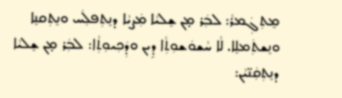ܡܸܬܼܓܲܡܪܵ: ܠܒܲܪ ܡ̣ܢ ܫܸܠܝܵܐ ܡܲܨܝܵܐ ܕܢܸܬܼܦܠܲܚ ܘܢܸܬܼܩܢܸܐ ܘܢܸܫܬܲܡܠܸܐ. ܠܵܐ ܚܵܫܘܿܫܘܼܬܼܵܐ ܕܹܝܢ ܘܕܲܟܼܝܘܼܬܼܵܐ: ܠܒܲܪ ܡ̣ܢ ܫܸܠܝܵܐ ܕܢܸܬܼܩܲܢ̈ܝܵܢ: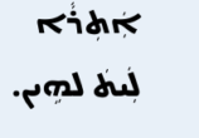ܐܲܬܼܪܵܐ ܠܲܝܬܿ ܠܗܹܝܢ.